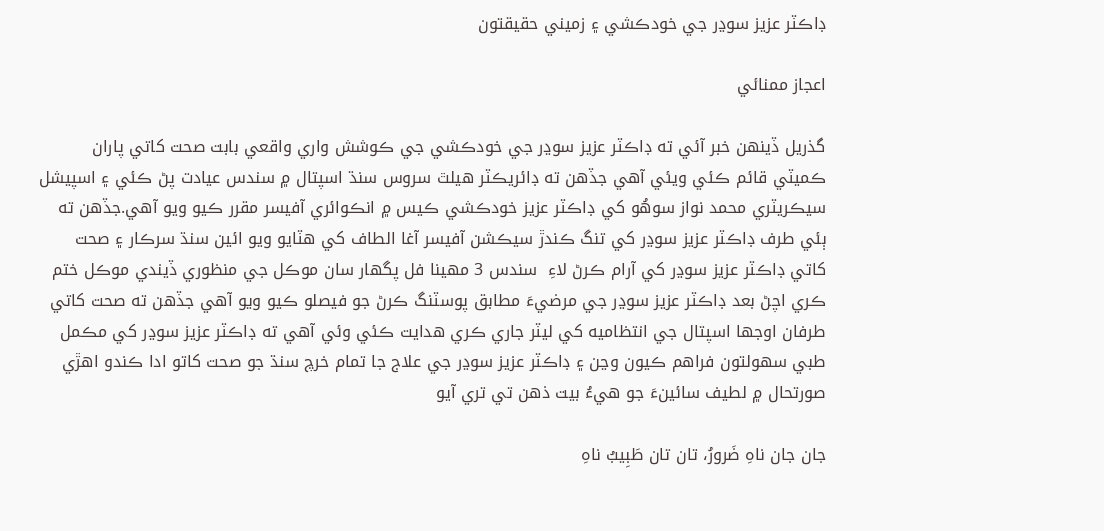ڊاڪٽر عزيز سوڍر جي خودڪشي ۽ زميني حقيقتون

اعجاز ممنائي

گذريل ڏينهن خبر آئي ته ڊاڪٽر عزيز سوڍر جي خودڪشي جي ڪوشش واري واقعي بابت صحت کاتي پاران ڪميٽي قائم ڪئي ويئي آھي جڏهن ته ڊائريڪٽر هيلٿ سروس سنڌ اسپتال ۾ سندس عيادت پڻ ڪئي ۽ اسپيشل سيڪريٽري محمد نواز سوهُو کي ڊاڪٽر عزيز خودڪشي ڪيس ۾ انڪوائري آفيسر مقرر ڪيو ويو آهي.جڏهن ته ٻئي طرف ڊاڪٽر عزيز سوڍر کي تنگ ڪندڙ سيڪشن آفيسر آغا الطاف کي هٽايو ويو ائين سنڌ سرڪار ۽ صحت کاتي ڊاڪٽر عزيز سوڍر کي آرام ڪرڻ لاءِ  سندس 3 مهينا فل پگهار سان موڪل جي منظوري ڏيندي موڪل ختم ڪري اچڻ بعد ڊاڪٽر عزيز سوڍر جي مرضيءَ مطابق پوسٽنگ ڪرڻ جو فيصلو ڪيو ويو آھي جڏهن ته صحت کاتي طرفان اوجها اسپتال جي انتظاميه کي ليٽر جاري ڪري هدايت ڪئي وئي آھي ته ڊاڪٽر عزيز سوڍر کي مڪمل طبي سهولتون فراهم ڪيون وڃن ۽ ڊاڪٽر عزيز سوڍر جي علاج جا تمام خرچ سنڌ جو صحت کاتو ادا ڪندو اهڙي صورتحال ۾ لطيف سائينءَ جو هيءُ بيت ذهن تي تري آيو

جان جان ناهِ ضَرورُ، تان تان طَبِيبُ ناهِ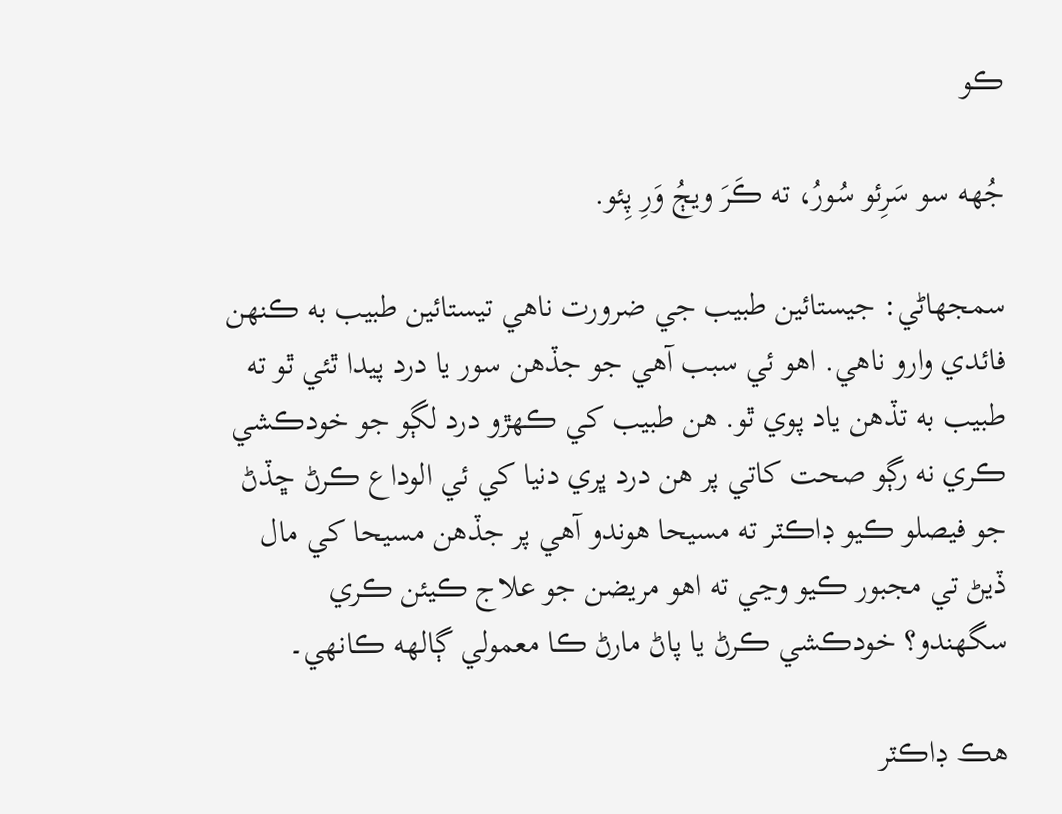ڪو

جُهه سو سَرِئو سُورُ، ته ڪَرَ ويڄُ وَرِ پِئو.

سمجهاڻي: جيستائين طبيب جي ضرورت ناهي تيستائين طبيب به ڪنهن فائدي وارو ناهي. اهو ئي سبب آهي جو جڏهن سور يا درد پيدا ٿئي ٿو ته طبيب به تڏهن ياد پوي ٿو. هن طبيب کي ڪهڙو درد لڳو جو خودڪشي ڪري نه رڳو صحت کاتي پر هن درد ڀري دنيا کي ئي الوداع ڪرڻ ڇڏڻ جو فيصلو ڪيو ڊاڪٽر ته مسيحا هوندو آھي پر جڏهن مسيحا کي مال ڏيڻ تي مجبور ڪيو وڃي ته اهو مريضن جو علاج ڪيئن ڪري سگهندو؟ خودڪشي ڪرڻ يا پاڻ مارڻ ڪا معمولي ڳالهه ڪانهي۔

هڪ ڊاڪٽر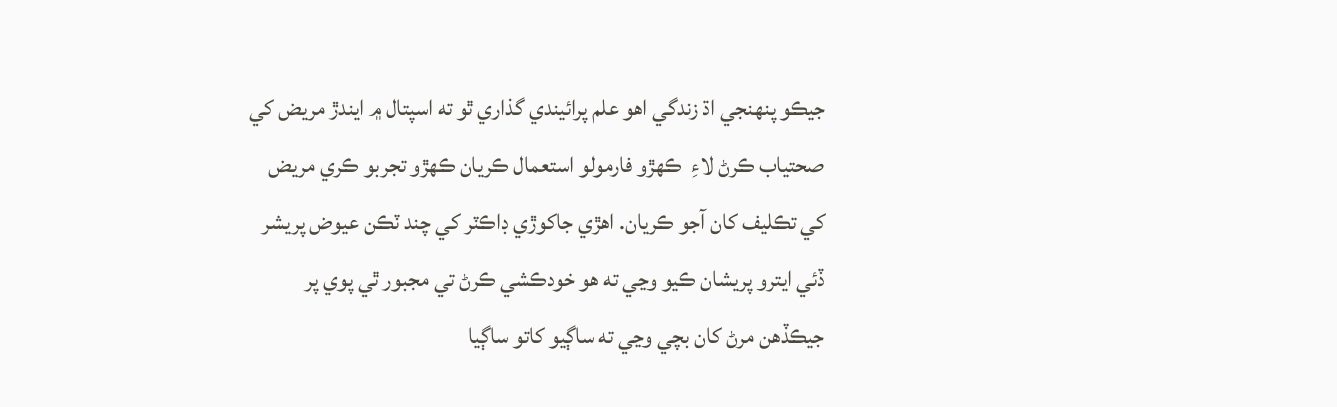جيڪو پنهنجي اڌ زندگي اهو علم پرائيندي گذاري ٿو ته اسپتال ۾ ايندڙ مريض کي صحتياب ڪرڻ لاءِ  ڪهڙو فارمولو استعمال ڪريان ڪهڙو تجربو ڪري مريض کي تڪليف کان آجو ڪريان. اهڙي جاکوڙي ڊاڪٽر کي چند ٽڪن عيوض پريشر ڏئي ايترو پريشان ڪيو وڃي ته هو خودڪشي ڪرڻ تي مجبور ٿي پوي پر جيڪڏهن مرڻ کان بچي وڃي ته ساڳيو کاتو ساڳيا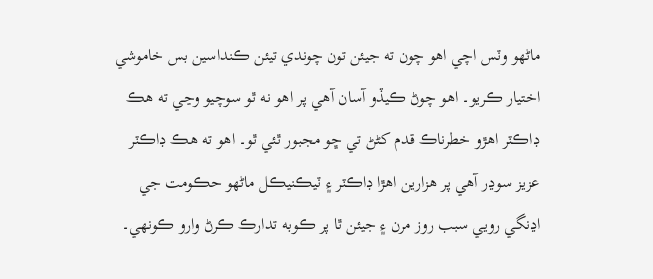ماڻھو وٽس اچي اهو چون ته جيئن تون چوندي تيئن ڪنداسين بس خاموشي اختيار ڪريو۔ اهو چوڻ ڪيڏو آسان آھي پر اهو نه ٿو سوچيو وڃي ته هڪ ڊاڪٽر اهڙو خطرناڪ قدم کڻڻ تي ڇو مجبور ٿئي ٿو۔ اهو ته هڪ ڊاڪٽر عزيز سوڍر آھي پر هزارين اهڙا ڊاڪٽر ۽ ٽيڪنيڪل ماڻھو حڪومت جي اڍنگي رويي سبب روز مرن ۽ جيئن ٿا پر ڪوبه تدارڪ ڪرڻ وارو ڪونهي۔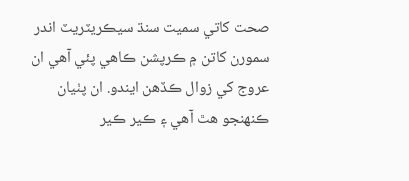صحت کاتي سميت سنڌ سيڪريٽريٽ اندر سمورن کاتن ۾ ڪرپشن ڪاهي پئي آھي ان عروج کي زوال ڪڏهن ايندو. ان پٺيان ڪنهنجو هٿ آھي ۽ ڪير ڪير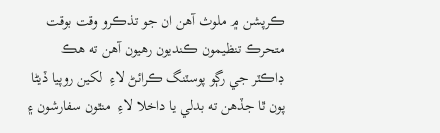ڪرپشن ۾ ملوث آھن ان جو تذڪرو وقت بوقت متحرڪ تنظيمون ڪنديون رهيون آھن ته هڪ ڊاڪٽر جي رڳو پوسٽنگ ڪرائڻ لاءِ  لکين روپيا ڏيڻا پون ٿا جڏهن ته بدلي يا داخلا لاءِ  منٿون سفارشون ۽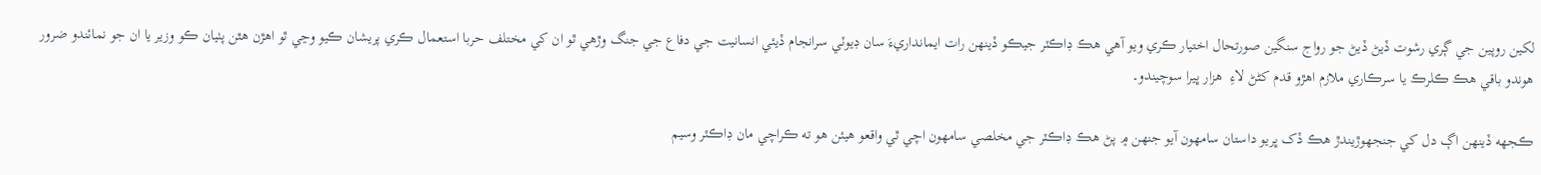لکين روپين جي ڳري رشوت ڏيڻ ڏيڻ جو رواج سنگين صورتحال اختيار ڪري ويو آھي هڪ ڊاڪٽر جيڪو ڏينهن رات ايمانداريءَ سان ڊيوٽي سرانجام ڏيئي انسانيت جي دفاع جي جنگ وڙھي ٿو ان کي مختلف حربا استعمال ڪري پريشان ڪيو وڃي ٿو اهڙن هٿن پٺيان ڪو وزير يا ان جو نمائندو ضرور هوندو باقي هڪ ڪلرڪ يا سرڪاري ملازم اهڙو قدم کڻڻ لاءِ  ھزار ڀيرا سوچيندو۔

ڪجهه ڏينهن اڳ دل کي جنجھوڙيندڙ هڪ ڏک ڀريو داستان سامهون آيو جنهن ۾ پڻ هڪ ڊاڪٽر جي مخلصي سامهون اچي ٿي واقعو هيئن هو ته ڪراچي مان ڊاڪٽر وسيم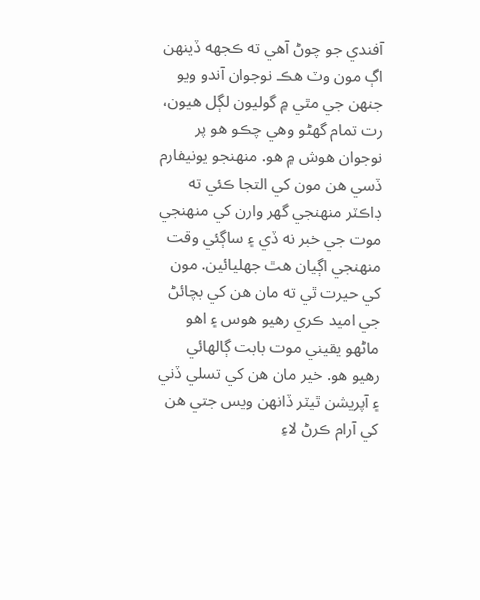آفندي جو چوڻ آهي ته ڪجھه ڏينهن اڳ مون وٽ هڪ نوجوان آندو ويو جنهن جي مٿي ۾ گوليون لڳل هيون، رت تمام گهڻو وهي چڪو هو پر نوجوان هوش ۾ هو. منهنجو يونيفارم ڏسي هن مون کي التجا ڪئي ته ڊاڪٽر منهنجي گهر وارن کي منهنجي موت جي خبر نه ڏي ۽ ساڳئي وقت منهنجي اڳيان هٿ جهليائين. مون کي حيرت ٿي ته مان هن کي بچائڻ جي اميد ڪري رهيو هوس ۽ اهو ماڻهو يقيني موت بابت ڳالهائي رهيو هو. خير مان هن کي تسلي ڏني ۽ آپريشن ٿيٽر ڏانهن ويس جتي هن کي آرام ڪرڻ لاءِ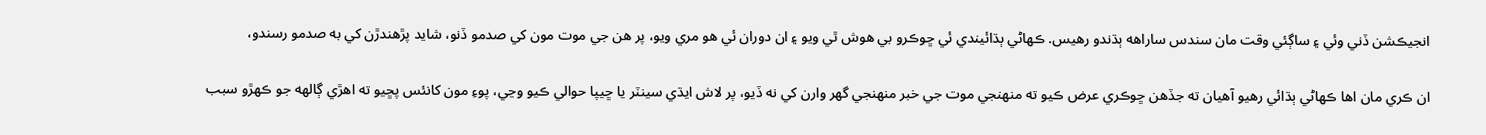انجيڪشن ڏني وئي ۽ ساڳئي وقت مان سندس ساراهه ٻڌندو رهيس. ڪهاڻي ٻڌائيندي ئي ڇوڪرو بي هوش ٿي ويو ۽ ان دوران ئي هو مري ويو، پر هن جي موت مون کي صدمو ڏنو، شايد پڙهندڙن کي به صدمو رسندو،

ان ڪري مان اها ڪهاڻي ٻڌائي رهيو آهيان ته جڏهن ڇوڪري عرض ڪيو ته منهنجي موت جي خبر منهنجي گهر وارن کي نه ڏيو، پر لاش ايڌي سينٽر يا ڇيپا حوالي ڪيو وڃي، پوءِ مون کانئس پڇيو ته اهڙي ڳالھه جو ڪهڙو سبب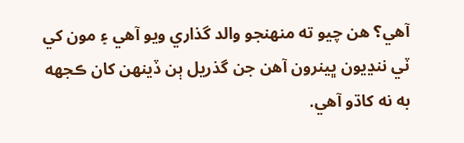آهي؟ هن چيو ته منهنجو والد گذاري ويو آهي ۽ مون کي ٽي ننڍيون ڀينرون آهن جن گذريل ٻن ڏينهن کان ڪجھه به نه کاڌو آهي.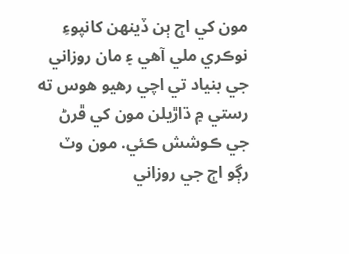مون کي اڄ ٻن ڏينهن کانپوءِ نوڪري ملي آهي ۽ مان روزاني جي بنياد تي اچي رهيو هوس ته رستي ۾ ڌاڙيلن مون کي ڦرڻ جي ڪوشش ڪئي. مون وٽ رڳو اڄ جي روزاني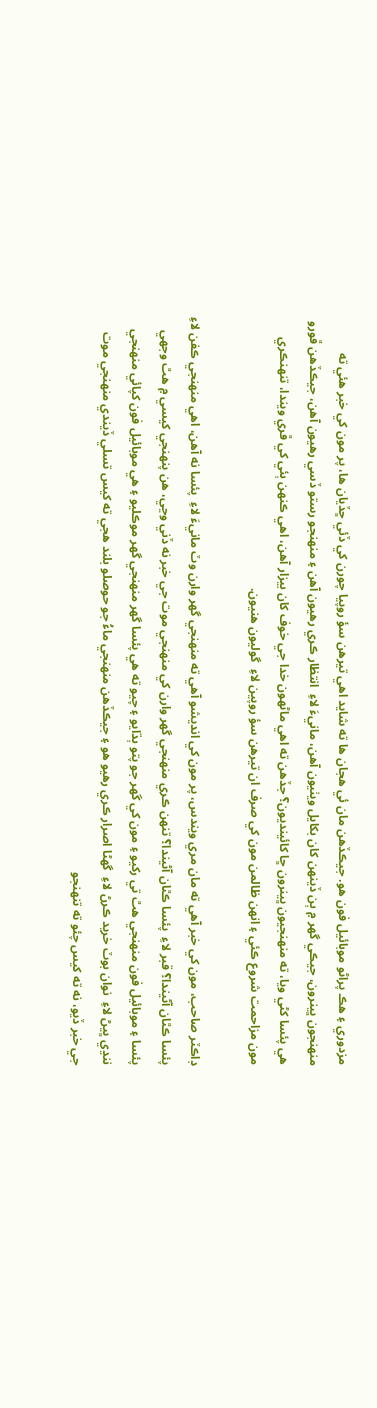مزدوري ۽ هڪ پراڻو موبائيل فون هو. جيڪڏهن مان ئي هجان ها ته شايد اهي تيرهن سؤ روپيا چورن کي ڏئي ڇڏيان ها، پر مون کي خبر هئي ته منهنجون ڀينرون، جيڪي گهر ۾ ٻن ڏينهن کان بکايل ويٺيون آهن، مانيءَ لاءِ  انتظار ڪري رهيون آهن ۽ منهنجو رستو ڏسي رهيون آهن، جيڪڏهن ڦورو هي پئسا کڻي ويا، ته منهنجيون ڀينرون ڇا کائينديون؟ جڏهن ته اهي ماڻهون خدا جي خوف کان بيزار آهن، اهي ڪنهن ٻئي کي ڦري ويندا، تنهنڪري مون مزاحمت شروع ڪئي ۽ انهن ظالمن مون کي صرف ان تيرهن سؤ روپين لاءِ  گوليون هنيون.

ڊاڪٽر صاحب، مون کي خبر آهي ته مان مري ويندس، پر مون کي انديشو آهي ته منهنجي گهر وارن وٽ مانيءَ لاءِ  پئسا نه آهن، اهي منهنجي ڪفن لاءِ  پئسا ڪٿان آڻيندا؟ قبر لاءِ  پئسا ڪٿان آڻيندا؟ تنهن ڪري منهنجي گهر وارن کي منهنجي موت جي خبر نه ڏني وڃي، هن پنهنجي کيسي ۾ هٿ وجهي پئسا ۽ موبائيل فون منهنجي هٿ تي رکيو ۽ مون کي گهر جو پتو ٻڌايو ۽ چيو ته هي پئسا گهر منهنجي گھر موڪليو ۽ هي موبائيل فون کپائي منهنجي ننڍي ڀيڻ لاءِ  نوان بوٽ خريد ڪرڻ لاءِ  گهڻا اصرار ڪري رهيو ھو ۽ جيڪڏهن منهنجي ماءُ جو حوصلو بلند ھجي ته کيس تسلي ڏيندي منهنجي موت جي خبر ڏيو، نه ته کيس چئو ته تنهنجو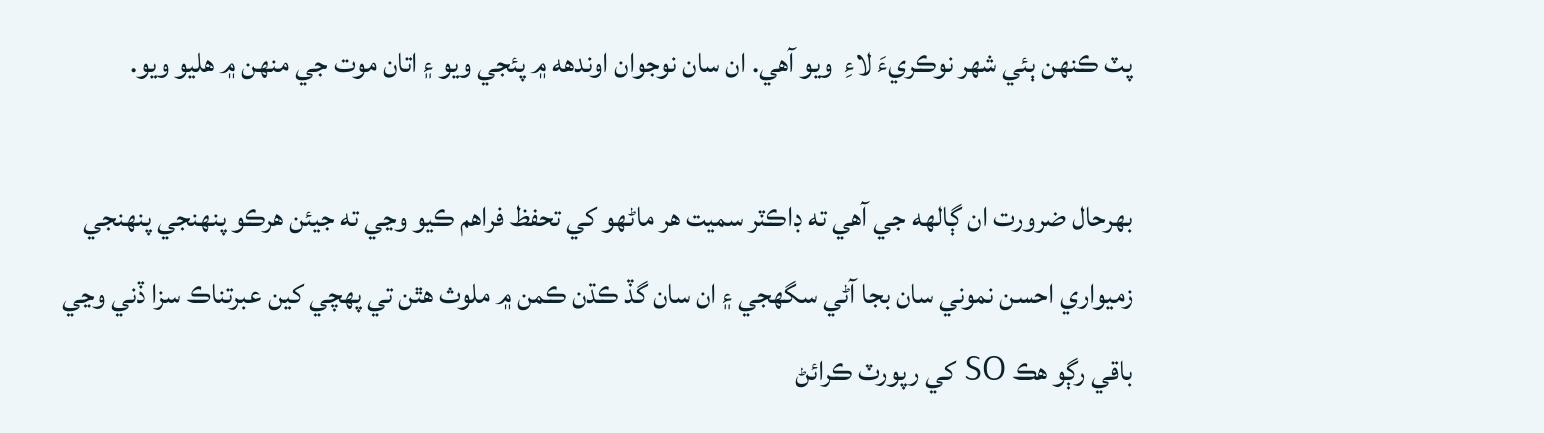پٽ ڪنهن ٻئي شهر نوڪريءَ لاءِ  ويو آهي. ان سان نوجوان اوندهه ۾ پئجي ويو ۽ اتان موت جي منهن ۾ هليو ويو.

بهرحال ضرورت ان ڳالهه جي آھي ته ڊاڪٽر سميت هر ماڻھو کي تحفظ فراهم ڪيو وڃي ته جيئن هرڪو پنهنجي پنهنجي زميواري احسن نموني سان بجا آڻي سگهجي ۽ ان سان گڏ ڪڌن ڪمن ۾ ملوث ھٿن تي پهچي کين عبرتناڪ سزا ڏني وڃي باقي رڳو هڪ SO کي رپورٽ ڪرائڻ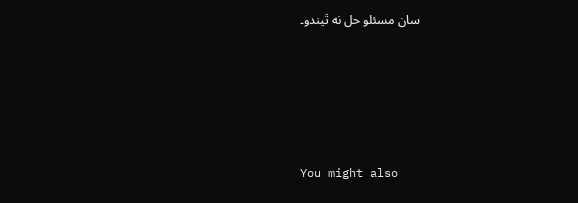سان مسئلو حل نه ٿيندو۔





You might also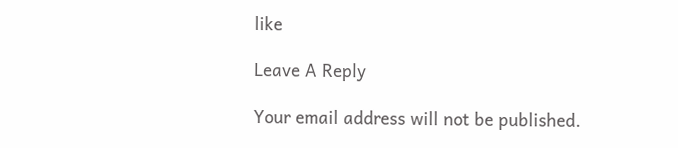like

Leave A Reply

Your email address will not be published.